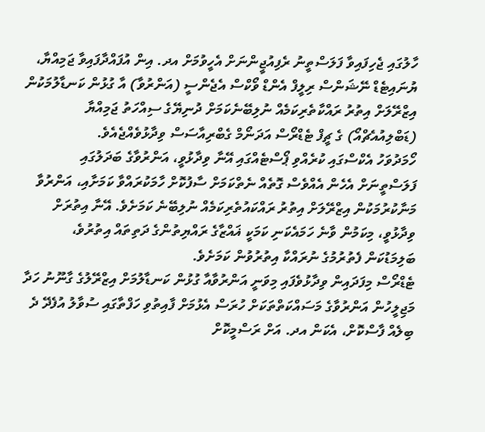ހާލުގައި ޖެހިފައިވާ ފަލަސްތީނު ރެފިއުޖީންނަށް އެހީވުމަށް އދ. އިން އުފައްދާފައިވާ ޖަމިއްޔާ، ޔުނައިޓެޑް ނޭޝަންސް ރިލީފް އެންޑް ވޯކްސް އެޖެންސީ (އަންރުވާ) އާ ގުޅުން ކަނޑާލުމަކުން އިޒްރޭލަށް އިތުރު ރައްކާތެރިކަމެއް ނުލިބޭނެކަމަށް ދުނިޔޭގެ ސިއްހަތު ޖަމިއްޔާ (ޑަބްލިއުއެޗްއޯ) ގެ ޗީފް ޓެޑްރޯސް އަދަނޯމް ގެބްރިއާސަސް ވިދާޅުވެއްޖެއެވެ.
ހޯމަދުވަހު އެކްސްގައި ކުރެއްވި ޕޯސްޓެއްގައި އޭނާ ވިދާޅުވީ، އަންރުވާގެ ބަދަލުގައި ފަލަސްތީނަށް އެހެން އެއްވެސް ގޮތެއް ނެތްކަމަށް ސާފުކޮށް ހާމަކުރައްވާ ކަމަށާއި، އަންރުވާ މަނާކުރުމަކުން އިޒްރޭލަށް އިތުރު ރައްކައުތެރިކަމެއް ނުލިބޭނެ ކަމަށެވެ. އޭނާ އިތުރަށް ވިދާޅުވީ، މިކަމުން ވާނެ ހަމައެކަނި ކަމަކީ ޣައްޒާގެ ރައްޔިތުންގެ ދަތިތައް އިތުރުވެ، ބަލިމަޑުކަން ފެތުރުމުގެ ނުރައްކާ އިތުރުވުން ކަމަށެވެ.
ޓެޑްރޯސް މިފަދައިން ވިދާޅުވެފައި މިވަނީ އަންރުވާއާ ގުޅުން ކަނޑާލުމަށް އިޒްރޭލުގެ ގާނޫނު ހަދާ މަޖިލީހުން އަންރުވާގެ މަސައްކަތްތަކަށް ހުރަސް އެޅުމަށް ފާއިތުވި ހަފްތާގައި ސުވާލު އުފެދޭ ދެ ބިލެއް ފާސްކޮށް، އެކަން އދ. އަށް ރަސްމީކޮށް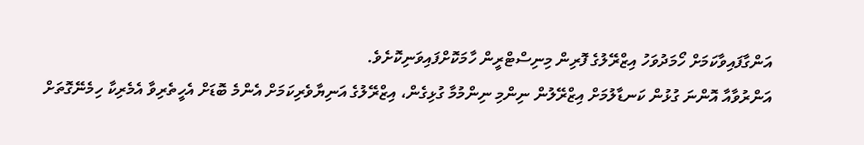އަންގާފައިވާކަމަށް ހޯމަދުވަހު އިޒްރޭލުގެ ފޮރިން މިނިސްޓްރީން ހާމަކޮށްފައިވަނިކޮށެވެ.
އަންރުވާއާ އޮންނަ ގުޅުން ކަނޑާލުމަށް އިޒްރޭލުން ނިންމި ނިންމުމާ ގުޅިގެން، އިޒްރޭލުގެ އަނިޔާވެރިކަމަށް އެންމެ ބޮޑަށް އެހީތެރިވާ އެމެރިކާ ހިމެނޭގޮތަށް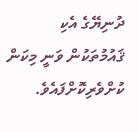ދުނިޔޭގެ އެކި ޤައުމުތަކުން ވަނީ މިކަން ކުށްވެރިކޮށްފައެވެ.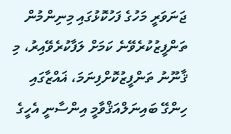ޖަނަވަރީ މަހުގެ ފަހުކޮޅުގައި މިނިންމުން ތަންފީޒުކުރެވޭނެ ކަމަށް ލަފާކުރެވޭއިރު، މި ޤާނޫނު ތަންފީޒުކޮށްފިނަމަ، ޣައްޒާގައި ހިންގޭ ބައިނަލްއަޤްވާމީ އިންސާނީ އެހީގެ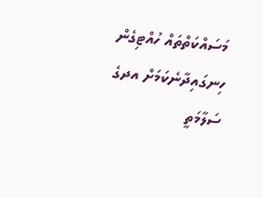މަސައްކަތްތައް ހުއްޓިގެން ހިނގައިދާނެކަމަށް އދގެ ސަލާމަތީ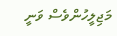މަޖިލީހުންވެސް ވަނީ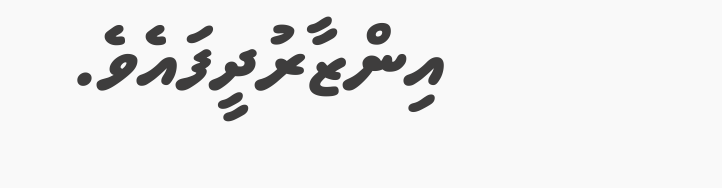އިންޒާރުދީފައެވެ.